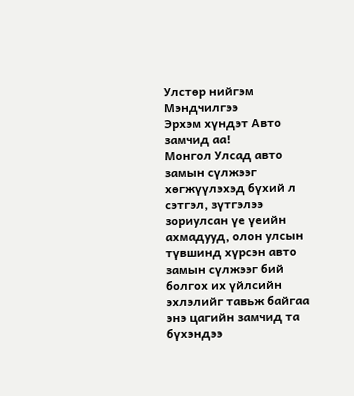Улстөр нийгэм
Мэндчилгээ
Эрхэм хүндэт Авто замчид аа!
Монгол Улсад авто замын сүлжээг хөгжүүлэхэд бүхий л сэтгэл, зүтгэлээ зориулсан үе үеийн ахмадууд, олон улсын түвшинд хүрсэн авто замын сүлжээг бий болгох их үйлсийн эхлэлийг тавьж байгаа энэ цагийн замчид та бүхэндээ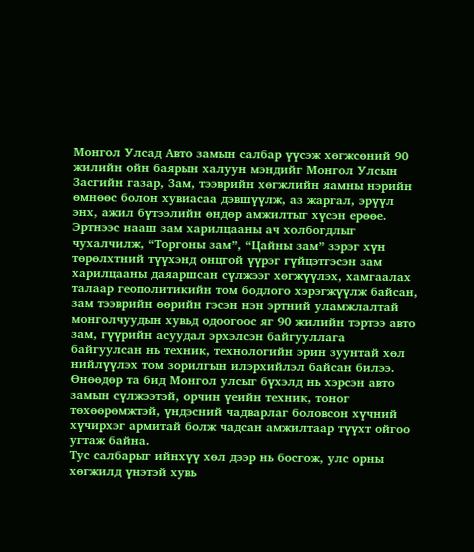Монгол Улсад Авто замын салбар үүсэж хөгжсөний 90 жилийн ойн баярын халуун мэндийг Монгол Улсын Засгийн газар, Зам, тээврийн хөгжлийн яамны нэрийн өмнөөс болон хувиасаа дэвшүүлж, аз жаргал, эрүүл энх, ажил бүтээлийн өндөр амжилтыг хүсэн ерөөе.
Эртнээс нааш зам харилцааны ач холбогдлыг чухалчилж, “Торгоны зам”, “Цайны зам” зэрэг хүн төрөлхтний түүхэнд онцгой үүрэг гүйцэтгэсэн зам харилцааны даяаршсан сүлжээг хөгжүүлэх, хамгаалах талаар геополитикийн том бодлого хэрэгжүүлж байсан, зам тээврийн өөрийн гэсэн нэн эртний уламжлалтай монголчуудын хувьд одоогоос яг 90 жилийн тэртээ авто зам, гүүрийн асуудал эрхэлсэн байгууллага байгуулсан нь техник, технологийн эрин зуунтай хөл нийлүүлэх том зорилгын илэрхийлэл байсан билээ. Өнөөдөр та бид Монгол улсыг бүхэлд нь хэрсэн авто замын сүлжээтэй, орчин үеийн техник, тоног төхөөрөмжтэй, үндэсний чадварлаг боловсон хүчний хүчирхэг армитай болж чадсан амжилтаар түүхт ойгоо угтаж байна.
Тус салбарыг ийнхүү хөл дээр нь босгож, улс орны хөгжилд үнэтэй хувь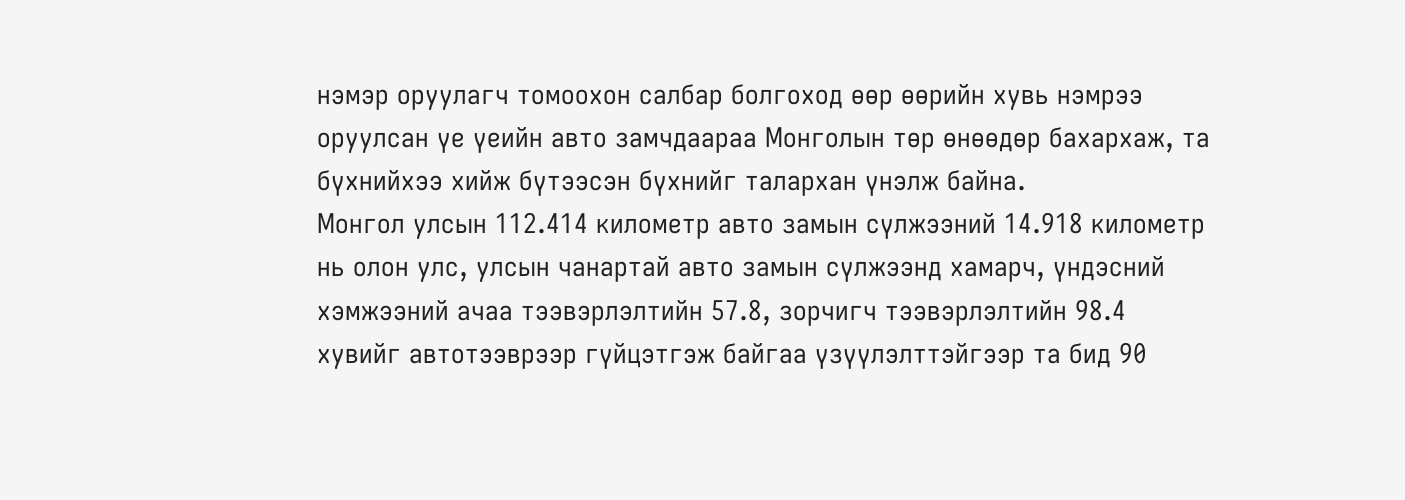нэмэр оруулагч томоохон салбар болгоход өөр өөрийн хувь нэмрээ оруулсан үе үеийн авто замчдаараа Монголын төр өнөөдөр бахархаж, та бүхнийхээ хийж бүтээсэн бүхнийг талархан үнэлж байна.
Монгол улсын 112.414 километр авто замын сүлжээний 14.918 километр нь олон улс, улсын чанартай авто замын сүлжээнд хамарч, үндэсний хэмжээний ачаа тээвэрлэлтийн 57.8, зорчигч тээвэрлэлтийн 98.4 хувийг автотээврээр гүйцэтгэж байгаа үзүүлэлттэйгээр та бид 90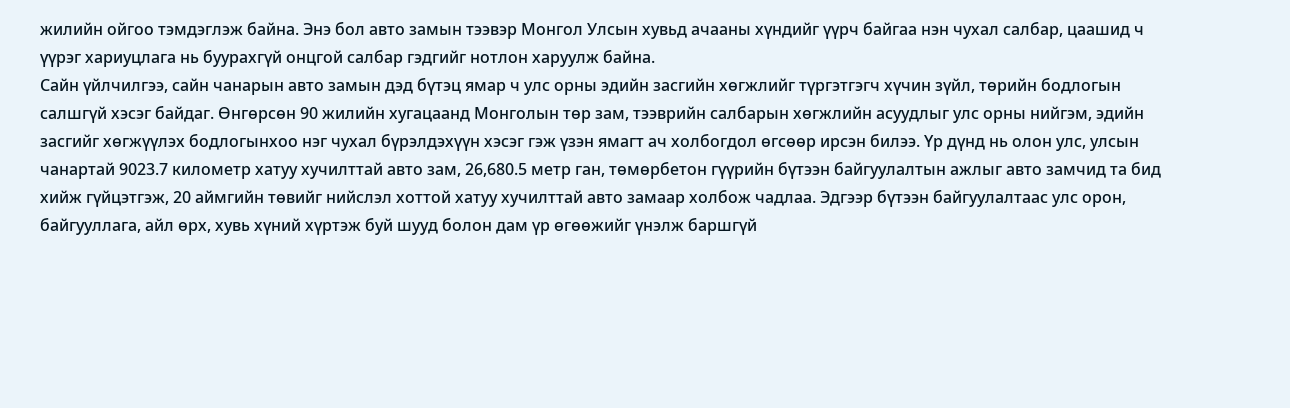жилийн ойгоо тэмдэглэж байна. Энэ бол авто замын тээвэр Монгол Улсын хувьд ачааны хүндийг үүрч байгаа нэн чухал салбар, цаашид ч үүрэг хариуцлага нь буурахгүй онцгой салбар гэдгийг нотлон харуулж байна.
Сайн үйлчилгээ, сайн чанарын авто замын дэд бүтэц ямар ч улс орны эдийн засгийн хөгжлийг түргэтгэгч хүчин зүйл, төрийн бодлогын салшгүй хэсэг байдаг. Өнгөрсөн 90 жилийн хугацаанд Монголын төр зам, тээврийн салбарын хөгжлийн асуудлыг улс орны нийгэм, эдийн засгийг хөгжүүлэх бодлогынхоо нэг чухал бүрэлдэхүүн хэсэг гэж үзэн ямагт ач холбогдол өгсөөр ирсэн билээ. Үр дүнд нь олон улс, улсын чанартай 9023.7 километр хатуу хучилттай авто зам, 26,680.5 метр ган, төмөрбетон гүүрийн бүтээн байгуулалтын ажлыг авто замчид та бид хийж гүйцэтгэж, 20 аймгийн төвийг нийслэл хоттой хатуу хучилттай авто замаар холбож чадлаа. Эдгээр бүтээн байгуулалтаас улс орон, байгууллага, айл өрх, хувь хүний хүртэж буй шууд болон дам үр өгөөжийг үнэлж баршгүй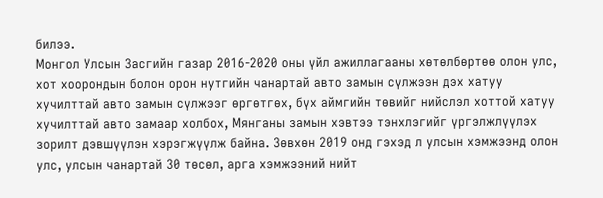билээ.
Монгол Улсын Засгийн газар 2016-2020 оны үйл ажиллагааны хөтөлбөртөө олон улс, хот хоорондын болон орон нутгийн чанартай авто замын сүлжээн дэх хатуу хучилттай авто замын сүлжээг өргөтгөх, бүх аймгийн төвийг нийслэл хоттой хатуу хучилттай авто замаар холбох, Мянганы замын хэвтээ тэнхлэгийг үргэлжлүүлэх зорилт дэвшүүлэн хэрэгжүүлж байна. Зөвхөн 2019 онд гэхэд л улсын хэмжээнд олон улс, улсын чанартай 30 төсөл, арга хэмжээний нийт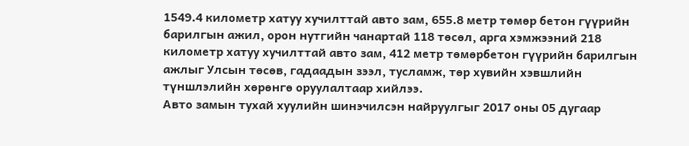1549.4 километр хатуу хучилттай авто зам, 655.8 метр төмөр бетон гүүрийн барилгын ажил, орон нутгийн чанартай 118 төсөл, арга хэмжээний 218 километр хатуу хучилттай авто зам, 412 метр төмөрбетон гүүрийн барилгын ажлыг Улсын төсөв, гадаадын зээл, тусламж, төр хувийн хэвшлийн түншлэлийн хөрөнгө оруулалтаар хийлээ.
Авто замын тухай хуулийн шинэчилсэн найруулгыг 2017 оны 05 дугаар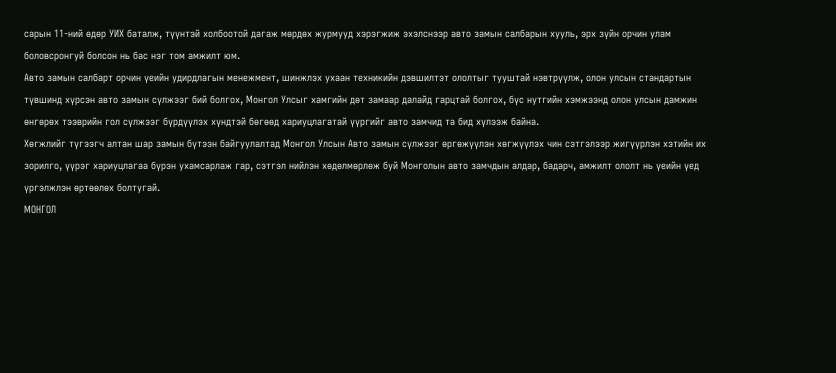сарын 11-ний өдөр УИХ баталж, түүнтэй холбоотой дагаж мөрдөх журмууд хэрэгжиж эхэлснээр авто замын салбарын хууль, эрх зүйн орчин улам боловсронгуй болсон нь бас нэг том амжилт юм.
Авто замын салбарт орчин үеийн удирдлагын менежмент, шинжлэх ухаан техникийн дэвшилтэт ололтыг тууштай нэвтрүүлж, олон улсын стандартын түвшинд хүрсэн авто замын сүлжээг бий болгох, Монгол Улсыг хамгийн дөт замаар далайд гарцтай болгох, бүс нутгийн хэмжээнд олон улсын дамжин өнгөрөх тээврийн гол сүлжээг бүрдүүлэх хүндтэй бөгөөд хариуцлагатай үүргийг авто замчид та бид хүлээж байна.
Хөгжлийг түгээгч алтан шар замын бүтээн байгуулалтад Монгол Улсын Авто замын сүлжээг өргөжүүлэн хөгжүүлэх чин сэтгэлээр жигүүрлэн хэтийн их зорилго, үүрэг хариуцлагаа бүрэн ухамсарлаж гар, сэтгэл нийлэн хөдөлмөрлөж буй Монголын авто замчдын алдар, бадарч, амжилт ололт нь үеийн үед үргэлжлэн өртөөлөх болтугай.
МОНГОЛ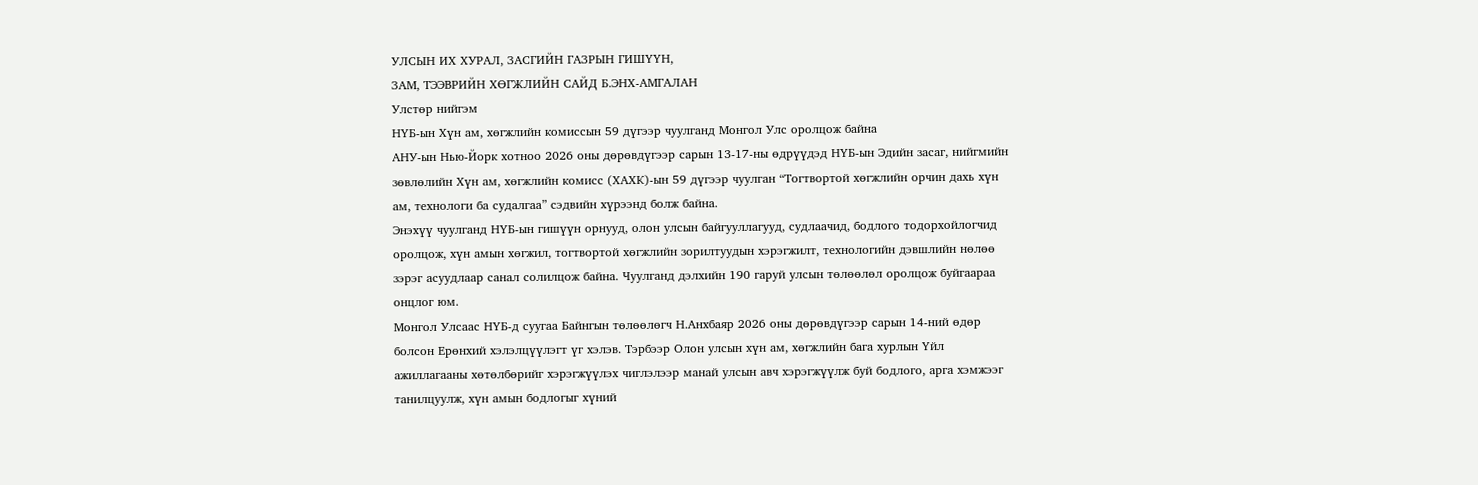УЛСЫН ИХ ХУРАЛ, ЗАСГИЙН ГАЗРЫН ГИШҮҮН,
ЗАМ, ТЭЭВРИЙН ХӨГЖЛИЙН САЙД Б.ЭНХ-АМГАЛАН
Улстөр нийгэм
НҮБ-ын Хүн ам, хөгжлийн комиссын 59 дүгээр чуулганд Монгол Улс оролцож байна
АНУ-ын Нью-Йорк хотноо 2026 оны дөрөвдүгээр сарын 13-17-ны өдрүүдэд НҮБ-ын Эдийн засаг, нийгмийн зөвлөлийн Хүн ам, хөгжлийн комисс (ХАХК)-ын 59 дүгээр чуулган “Тогтвортой хөгжлийн орчин дахь хүн ам, технологи ба судалгаа” сэдвийн хүрээнд болж байна.
Энэхүү чуулганд НҮБ-ын гишүүн орнууд, олон улсын байгууллагууд, судлаачид, бодлого тодорхойлогчид оролцож, хүн амын хөгжил, тогтвортой хөгжлийн зорилтуудын хэрэгжилт, технологийн дэвшлийн нөлөө зэрэг асуудлаар санал солилцож байна. Чуулганд дэлхийн 190 гаруй улсын төлөөлөл оролцож буйгаараа онцлог юм.
Монгол Улсаас НҮБ-д суугаа Байнгын төлөөлөгч Н.Анхбаяр 2026 оны дөрөвдүгээр сарын 14-ний өдөр болсон Ерөнхий хэлэлцүүлэгт үг хэлэв. Тэрбээр Олон улсын хүн ам, хөгжлийн бага хурлын Үйл ажиллагааны хөтөлбөрийг хэрэгжүүлэх чиглэлээр манай улсын авч хэрэгжүүлж буй бодлого, арга хэмжээг танилцуулж, хүн амын бодлогыг хүний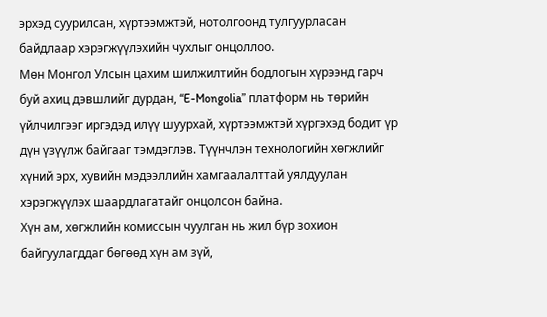эрхэд суурилсан, хүртээмжтэй, нотолгоонд тулгуурласан байдлаар хэрэгжүүлэхийн чухлыг онцоллоо.
Мөн Монгол Улсын цахим шилжилтийн бодлогын хүрээнд гарч буй ахиц дэвшлийг дурдан, “E-Mongolia” платформ нь төрийн үйлчилгээг иргэдэд илүү шуурхай, хүртээмжтэй хүргэхэд бодит үр дүн үзүүлж байгааг тэмдэглэв. Түүнчлэн технологийн хөгжлийг хүний эрх, хувийн мэдээллийн хамгаалалттай уялдуулан хэрэгжүүлэх шаардлагатайг онцолсон байна.
Хүн ам, хөгжлийн комиссын чуулган нь жил бүр зохион байгуулагддаг бөгөөд хүн ам зүй,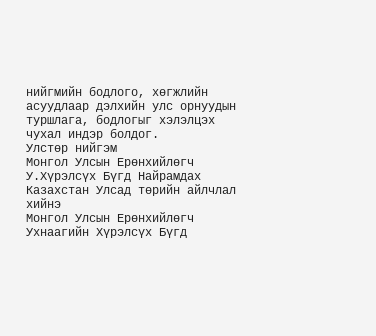нийгмийн бодлого, хөгжлийн асуудлаар дэлхийн улс орнуудын туршлага, бодлогыг хэлэлцэх чухал индэр болдог.
Улстөр нийгэм
Монгол Улсын Ерөнхийлөгч У.Хүрэлсүх Бүгд Найрамдах Казахстан Улсад төрийн айлчлал хийнэ
Монгол Улсын Ерөнхийлөгч Ухнаагийн Хүрэлсүх Бүгд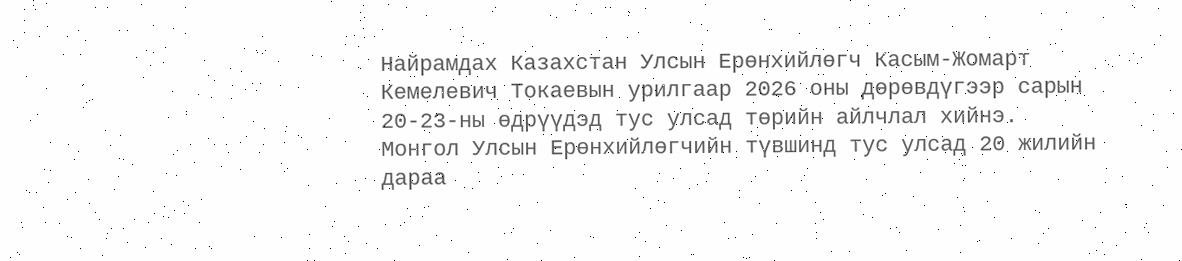Найрамдах Казахстан Улсын Ерөнхийлөгч Касым-Жомарт Кемелевич Токаевын урилгаар 2026 оны дөрөвдүгээр сарын 20-23-ны өдрүүдэд тус улсад төрийн айлчлал хийнэ.
Монгол Улсын Ерөнхийлөгчийн түвшинд тус улсад 20 жилийн дараа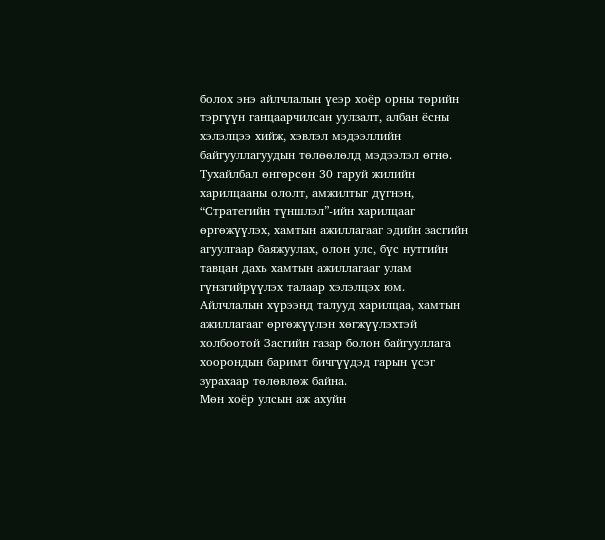болох энэ айлчлалын үеэр хоёр орны төрийн тэргүүн ганцаарчилсан уулзалт, албан ёсны хэлэлцээ хийж, хэвлэл мэдээллийн байгууллагуудын төлөөлөлд мэдээлэл өгнө.
Тухайлбал өнгөрсөн 30 гаруй жилийн харилцааны ололт, амжилтыг дүгнэн, “Стратегийн түншлэл”-ийн харилцааг өргөжүүлэх, хамтын ажиллагааг эдийн засгийн агуулгаар баяжуулах, олон улс, бүс нутгийн тавцан дахь хамтын ажиллагааг улам гүнзгийрүүлэх талаар хэлэлцэх юм.
Айлчлалын хүрээнд талууд харилцаа, хамтын ажиллагааг өргөжүүлэн хөгжүүлэхтэй холбоотой Засгийн газар болон байгууллага хоорондын баримт бичгүүдэд гарын үсэг зурахаар төлөвлөж байна.
Мөн хоёр улсын аж ахуйн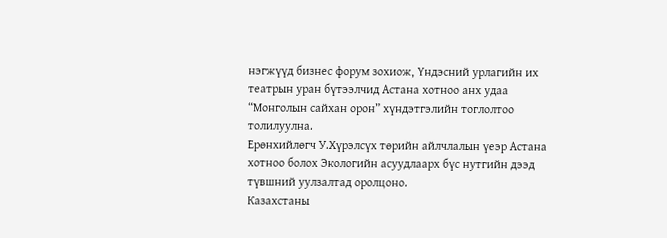нэгжүүд бизнес форум зохиож, Үндэсний урлагийн их театрын уран бүтээлчид Астана хотноо анх удаа “Монголын сайхан орон” хүндэтгэлийн тоглолтоо толилуулна.
Ерөнхийлөгч У.Хүрэлсүх төрийн айлчлалын үеэр Астана хотноо болох Экологийн асуудлаарх бүс нутгийн дээд түвшний уулзалтад оролцоно.
Казахстаны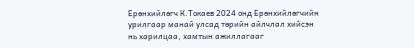Ерөнхийлөгч К.Токаев 2024 онд Ерөнхийлөгчийн урилгаар манай улсад төрийн айлчлал хийсэн нь харилцаа, хамтын ажиллагааг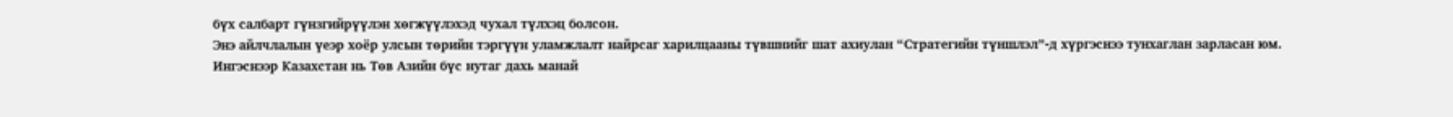бүх салбарт гүнзгийрүүлэн хөгжүүлэхэд чухал түлхэц болсон.
Энэ айлчлалын үеэр хоёр улсын төрийн тэргүүн уламжлалт найрсаг харилцааны түвшнийг шат ахиулан “Стратегийн түншлэл”-д хүргэснээ тунхаглан зарласан юм.
Ингэснээр Казахстан нь Төв Азийн бүс нутаг дахь манай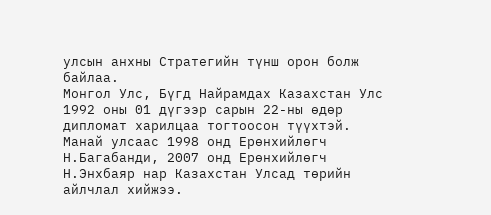улсын анхны Стратегийн түнш орон болж байлаа.
Монгол Улс, Бүгд Найрамдах Казахстан Улс 1992 оны 01 дүгээр сарын 22-ны өдөр дипломат харилцаа тогтоосон түүхтэй.
Манай улсаас 1998 онд Ерөнхийлөгч Н.Багабанди, 2007 онд Ерөнхийлөгч Н.Энхбаяр нар Казахстан Улсад төрийн айлчлал хийжээ.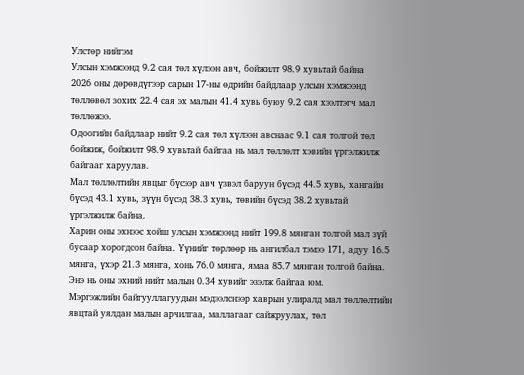Улстөр нийгэм
Улсын хэмжээнд 9.2 сая төл хүлээн авч, бойжилт 98.9 хувьтай байна
2026 оны дөрөвдүгээр сарын 17-ны өдрийн байдлаар улсын хэмжээнд төллөвөл зохих 22.4 сая эх малын 41.4 хувь буюу 9.2 сая хээлтэгч мал төллөжээ.
Одоогийн байдлаар нийт 9.2 сая төл хүлээн авснаас 9.1 сая толгой төл бойжиж, бойжилт 98.9 хувьтай байгаа нь мал төллөлт хэвийн үргэлжилж байгааг харуулав.
Мал төллөлтийн явцыг бүсээр авч үзвэл баруун бүсэд 44.5 хувь, хангайн бүсэд 43.1 хувь, зүүн бүсэд 38.3 хувь, төвийн бүсэд 38.2 хувьтай үргэлжилж байна.
Харин оны эхнээс хойш улсын хэмжээнд нийт 199.8 мянган толгой мал зүй бусаар хорогдсон байна. Үүнийг төрлөөр нь ангилбал тэмээ 171, адуу 16.5 мянга, үхэр 21.3 мянга, хонь 76.0 мянга, ямаа 85.7 мянган толгой байна. Энэ нь оны эхний нийт малын 0.34 хувийг эзэлж байгаа юм.
Мэргэжлийн байгууллагуудын мэдээлснээр хаврын улиралд мал төллөлтийн явцтай уялдан малын арчилгаа, маллагааг сайжруулах, төл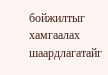бойжилтыг хамгаалах шаардлагатайг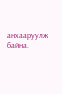анхааруулж байна.